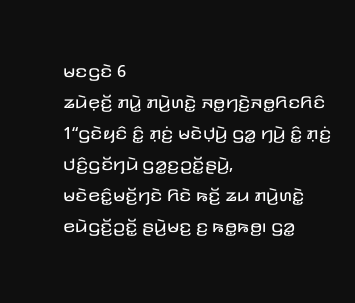ꤗꤢꤞꤢꤧ 6
ꤘꤣꤧꤕ꤫ꤢꤩ꤬ ꤊꤣꤧ꤭ ꤊꤣꤧ꤬ꤛꤢꤧ꤭ ꤏꤥ꤭ꤚꤢꤧ꤬ꤏꤥ꤭ꤖꤢꤖꤢꤨ
1“ꤞꤢꤧꤟꤢꤨ ꤢꤨ꤭ ꤊ꤫ꤢꤦ꤬ ꤗꤢꤧꤓ꤫ꤣꤧ꤬ ꤞꤤ꤭ ꤚꤣꤧ꤬ ꤢꤨ꤭ ꤊ꤫ꤢꤦ꤬ ꤓꤢꤨ꤬ꤞꤢꤩꤚꤣꤧ ꤞꤤ꤭ꤢ꤬ꤑꤢꤩ꤭ꤔꤣꤧ꤬, ꤗꤢꤧꤕꤢꤨ꤭ꤗꤢꤩ꤬ꤚꤢꤧ ꤖꤢꤧ ꤒꤢꤩ꤬ ꤘꤣ ꤊꤣꤧ꤬ꤛꤢꤧ꤭ ꤕꤣꤧꤞꤢꤩ꤬ꤑꤢꤩ꤭ ꤔꤣꤧ꤬ꤗꤢ꤬ ꤢ꤬ ꤒꤥ꤭ꤒꤥ꤬꤯ ꤞꤤ꤭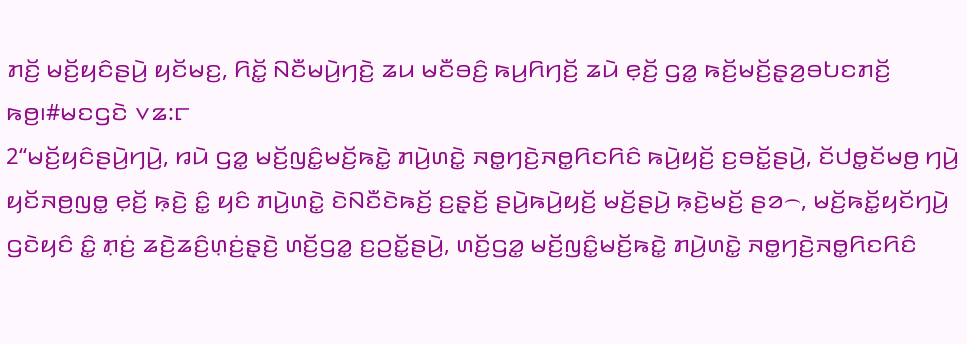ꤊꤢꤩ꤬ ꤗꤢꤩ꤬ꤟꤢꤨꤔꤣꤧ꤬ ꤟꤢꤩꤗꤢ꤬, ꤖꤢꤩ꤭ ꤡꤢꤪꤗꤣꤧ꤬ꤚꤢꤧ꤬ ꤘꤣ ꤗꤢꤪꤋꤢꤨ꤬ ꤒꤣ꤬ꤖꤚꤢꤩ꤬ ꤘꤣꤧ ꤕ꤫ꤢꤩ꤬ ꤞꤤ꤭ ꤒꤢꤩ꤬ꤗꤢꤩ꤬ꤔ꤫ꤤ꤬ꤋꤝꤢꤊꤢꤩ꤬ ꤒꤥ꤬꤯#ꤗꤢꤞꤢꤧ ꤂꤃:꤅
2“ꤗꤢꤩ꤬ꤟꤢꤨꤔꤣꤧ꤬ꤚꤣꤧ꤬, ꤙꤣꤧ ꤞꤤ꤭ ꤗꤢꤩ꤬ꤜꤢꤨ꤭ꤗꤢꤩ꤬ꤒꤢꤧ꤭ ꤊꤣꤧ꤬ꤛꤢꤧ꤭ ꤏꤥ꤭ꤚꤢꤧ꤬ꤏꤥ꤭ꤖꤢꤖꤢꤨ ꤒꤣꤧ꤬ꤟꤢꤩ꤬ ꤢ꤬ꤋꤢꤩ꤭ꤔꤣꤧ꤬, ꤢꤩꤓꤥ꤭ꤢꤩꤗꤥ꤬ ꤚꤣꤧ꤬ ꤟꤢꤩꤏꤥ꤬ꤜꤥ꤭ ꤕ꤫ꤢꤩ꤬ ꤒ꤫ꤢꤧ꤬ ꤢꤨ꤭ ꤟꤢꤨ ꤊꤣꤧ꤬ꤛꤢꤧ꤭ ꤢꤧꤡꤢꤪꤢꤧꤒꤢꤩ꤬ ꤢ꤬ꤔ꤫ꤢꤩ꤬ ꤔꤣꤧ꤬ꤒꤣꤧ꤬ꤟꤢꤩ꤬ ꤗꤢꤩ꤬ꤔꤣꤧ꤬ ꤒ꤫ꤢꤧ꤬ꤗꤢꤩ꤬ ꤔꤤ꤮, ꤗꤢꤩ꤬ꤒꤢꤩ꤭ꤟꤢꤩꤚꤣꤧ꤬ ꤞꤢꤧꤟꤢꤨ ꤢꤨ꤭ ꤊ꤫ꤢꤦ꤬ ꤘꤢꤧ꤬ꤘꤢꤨ꤬ꤛ꤫ꤢꤦ꤬ꤔ꤫ꤢꤧ꤬ ꤛꤢꤩ꤬ꤞꤤ꤭ ꤢ꤬ꤑꤢꤩ꤭ꤔꤣꤧ꤬, ꤛꤢꤩ꤬ꤞꤤ꤭ ꤗꤢꤩ꤬ꤜꤢꤨ꤭ꤗꤢꤩ꤬ꤒꤢꤧ꤭ ꤊꤣꤧ꤬ꤛꤢꤧ꤭ ꤏꤥ꤭ꤚꤢꤧ꤬ꤏꤥ꤭ꤖꤢꤖꤢꤨ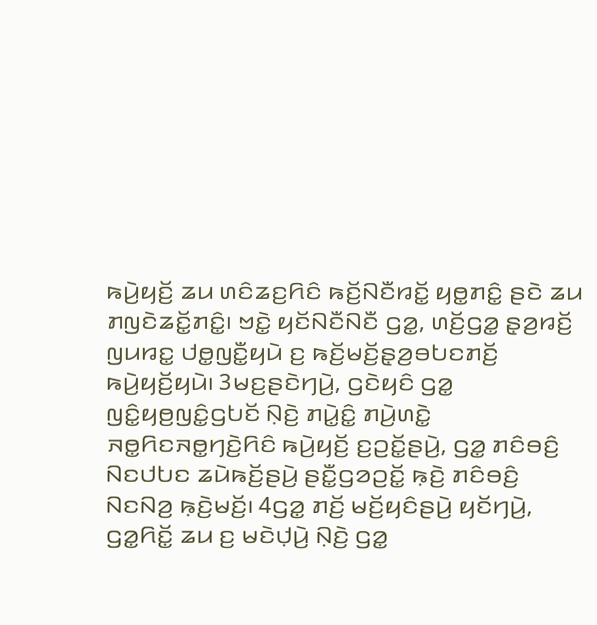ꤒꤣꤧ꤬ꤟꤢꤩ꤬ ꤘꤣ ꤛꤢꤨꤘꤢ꤬ꤖꤢꤨ ꤒꤢꤩ꤬ꤡꤢꤪꤙꤢꤩ꤭ ꤟꤥ꤭ꤊꤢꤨ꤭ ꤔꤢꤧ ꤘꤣ ꤊꤜꤢꤧꤘꤢꤩ꤭ꤊꤢꤨ꤭꤯ ꤠꤢꤧ꤭ ꤟꤢꤩꤡꤢꤪꤡꤢꤪ ꤞꤤ꤭, ꤛꤢꤩ꤬ꤞꤤ꤭ ꤔ꤫ꤤ꤬ꤙꤢꤩ꤬ ꤜꤣꤙꤢ꤭ ꤓꤥ꤭ꤜꤢꤪ꤭ꤟꤣꤧ ꤢ꤬ ꤒꤢꤩ꤬ꤗꤢꤩ꤬ꤔ꤫ꤤ꤬ꤋꤝꤢꤊꤢꤩ꤬ ꤒꤣꤧ꤬ꤟꤢꤩ꤬ꤟꤣꤧ꤯ 3ꤗꤢ꤬ꤔꤢꤧꤚꤣꤧ꤬, ꤞꤢꤧꤟꤢꤨ ꤞꤤ꤭ ꤜꤢꤨ꤭ꤟꤥ꤬ꤜꤢꤨ꤭ꤞꤝꤢꤩ ꤡ꤫ꤢꤧ꤬ ꤊꤣꤧ꤭ꤢꤨ꤭ ꤊꤣꤧ꤬ꤛꤢꤧ꤭ ꤏꤥ꤭ꤖꤢꤏꤥ꤭ꤚꤢꤧ꤬ꤖꤢꤨ ꤒꤣꤧ꤬ꤟꤢꤩ꤬ ꤢ꤬ꤑꤢꤩ꤭ꤔꤣꤧ꤬, ꤞꤤ꤭ ꤊꤢꤨꤋꤢꤨ꤬ ꤡꤢꤓꤝꤢ ꤘꤣꤧꤒꤢꤩ꤬ꤔꤣꤧ꤬ ꤔꤢꤪ꤭ꤞꤤꤑꤢꤩ꤭ ꤒ꤫ꤢꤧ꤬ ꤊꤢꤨꤋꤢꤨ꤬ ꤡꤢꤡꤤ꤬ ꤒ꤫ꤢꤧ꤬ꤗꤢꤩ꤬꤯ 4ꤞꤤ꤭ ꤊꤢꤩ꤬ ꤗꤢꤩ꤬ꤟꤢꤨꤔꤣꤧ꤬ ꤟꤢꤩꤚꤣꤧ꤬, ꤞꤤ꤭ꤖꤢꤩ꤭ ꤘꤣ ꤢ꤬ ꤗꤢꤧꤓ꤫ꤣꤧ꤬ ꤡ꤫ꤢꤧ꤬ ꤞꤤ꤭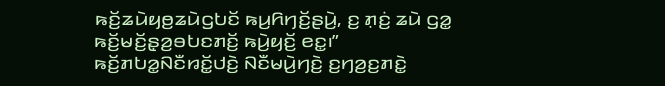ꤒꤢꤩ꤬ꤘꤣꤧꤟꤥ꤬ꤘꤣꤧꤞꤝꤢꤩ ꤒꤣ꤬ꤖꤚꤢꤩ꤬ꤔꤣꤧ꤬, ꤢ꤬ ꤊ꤫ꤢꤦ꤬ ꤘꤣꤧ ꤞꤤ꤭ ꤒꤢꤩ꤬ꤗꤢꤩ꤬ꤔ꤫ꤤ꤬ꤋꤝꤢꤊꤢꤩ꤬ ꤒꤣꤧ꤬ꤟꤢꤩ꤬ ꤕꤢ꤭꤯”
ꤒꤢꤩ꤬ꤊꤝꤤ꤭ꤡꤢꤪꤙꤢꤩ꤭ꤓꤢꤧ꤬ ꤡꤢꤪꤗꤣꤧ꤬ꤚꤢꤧ꤬ ꤢ꤬ꤚꤤ꤬ꤢ꤬ꤊꤢꤧ꤭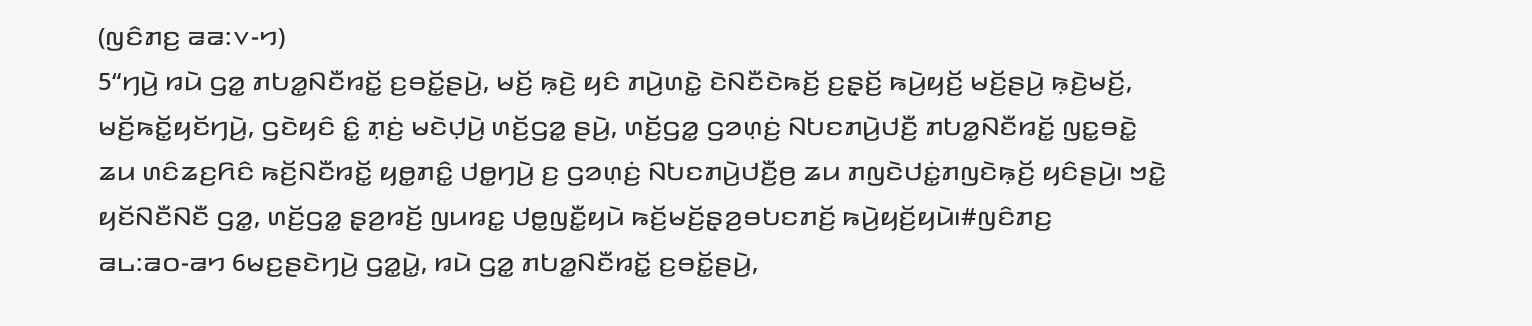(ꤜꤢꤨꤊꤢ꤬ ꤁꤁:꤂-꤄)
5“ꤚꤣꤧ꤬ ꤙꤣꤧ ꤞꤤ꤭ ꤊꤝꤤ꤭ꤡꤢꤪꤙꤢꤩ꤭ ꤢ꤬ꤋꤢꤩ꤭ꤔꤣꤧ꤬, ꤗꤢꤩ꤬ ꤒ꤫ꤢꤧ꤬ ꤟꤢꤨ ꤊꤣꤧ꤬ꤛꤢꤧ꤭ ꤢꤧꤡꤢꤪꤢꤧꤒꤢꤩ꤬ ꤢ꤬ꤔ꤫ꤢꤩ꤬ ꤒꤣꤧ꤬ꤟꤢꤩ꤬ ꤗꤢꤩ꤬ꤔꤣꤧ꤬ ꤒ꤫ꤢꤧ꤬ꤗꤢꤩ꤬, ꤗꤢꤩ꤬ꤒꤢꤩ꤭ꤟꤢꤩꤚꤣꤧ꤬, ꤞꤢꤧꤟꤢꤨ ꤢꤨ꤭ ꤊ꤫ꤢꤦ꤬ ꤗꤢꤧꤓ꤫ꤣꤧ꤬ ꤛꤢꤩ꤬ꤞꤤ꤭ ꤔꤣꤧ꤬, ꤛꤢꤩ꤬ꤞꤤ꤭ ꤞꤤꤛ꤫ꤢꤦ꤬ ꤡꤝꤢꤊꤣꤧ꤬ꤓꤢꤪ꤬ ꤊꤝꤤ꤭ꤡꤢꤪꤙꤢꤩ꤭ ꤜꤢ꤭ꤋꤢꤧ꤭ ꤘꤣ ꤛꤢꤨꤘꤢ꤬ꤖꤢꤨ ꤒꤢꤩ꤬ꤡꤢꤪꤙꤢꤩ꤭ ꤟꤥ꤭ꤊꤢꤨ꤭ ꤓꤥ꤭ꤚꤣꤧ꤬ ꤢ꤬ ꤞꤤꤛ꤫ꤢꤦ꤬ ꤡꤝꤢꤊꤣꤧ꤬ꤓꤢꤪ꤬ꤥ꤬ ꤘꤣ ꤊꤜꤢꤧꤓꤢꤦ꤭ꤊꤜꤢꤧꤒ꤫ꤢꤩ꤬ ꤟꤢꤨꤔꤣꤧ꤬꤯ ꤠꤢꤧ꤭ ꤟꤢꤩꤡꤢꤪꤡꤢꤪ ꤞꤤ꤭, ꤛꤢꤩ꤬ꤞꤤ꤭ ꤔ꤫ꤤ꤬ꤙꤢꤩ꤬ ꤜꤣꤙꤢ꤭ ꤓꤥ꤭ꤜꤢꤪ꤭ꤟꤣꤧ ꤒꤢꤩ꤬ꤗꤢꤩ꤬ꤔ꤫ꤤ꤬ꤋꤝꤢꤊꤢꤩ꤬ ꤒꤣꤧ꤬ꤟꤢꤩ꤬ꤟꤣꤧ꤯#ꤜꤢꤨꤊꤢ꤬ ꤁꤈:꤁꤀-꤁꤄ 6ꤗꤢ꤬ꤔꤢꤧꤚꤣꤧ꤬ ꤞꤤ꤭ꤣꤧ꤭, ꤙꤣꤧ ꤞꤤ꤭ ꤊꤝꤤ꤭ꤡꤢꤪꤙꤢꤩ꤭ ꤢ꤬ꤋꤢꤩ꤭ꤔꤣꤧ꤬,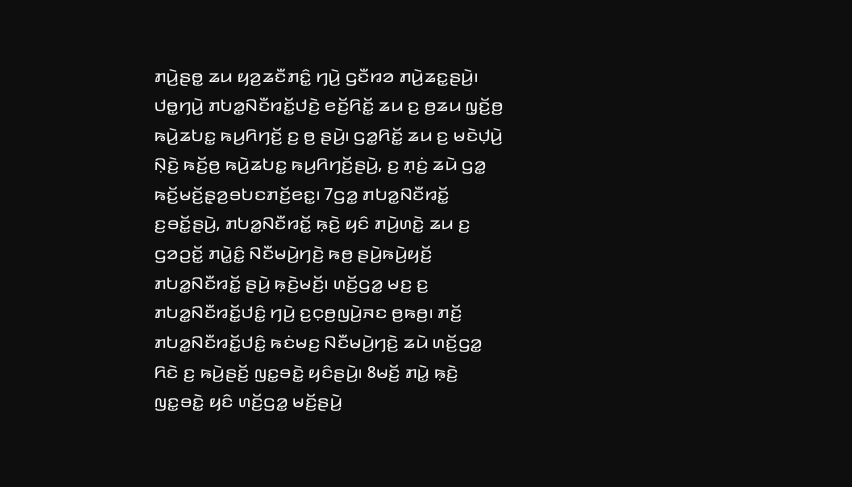ꤊꤣꤧ꤬ꤔꤥ꤭ ꤘꤣ ꤟꤤ꤬ꤘꤢꤪꤊꤢꤨ꤭ ꤚꤣꤧ꤬ ꤞꤢꤪꤙꤤ ꤊꤣꤧ꤬ꤘꤢ꤭ꤔꤣꤧ꤬꤯ ꤓꤥ꤭ꤚꤣꤧ꤬ ꤊꤝꤤ꤭ꤡꤢꤪꤙꤢꤩ꤭ꤓꤢꤧ꤬ ꤕꤢꤩ꤬ꤖꤢꤩ꤭ ꤘꤣ ꤢ꤬ ꤥ꤬ꤘꤣ ꤜ꤫ꤢꤩ꤬ꤥ꤬ ꤒꤣꤧ꤬ꤘꤝꤢ꤭ ꤒꤣ꤬ꤖꤚꤢꤩ꤬ ꤢ꤬ ꤥ꤬ ꤔꤣꤧ꤬꤯ ꤞꤤ꤭ꤖꤢꤩ꤭ ꤘꤣ ꤢ꤬ ꤗꤢꤧꤓ꤫ꤣꤧ꤬ ꤡ꤫ꤢꤧ꤬ ꤒꤢꤩ꤬ꤥ꤬ ꤒꤣꤧ꤬ꤘꤝꤢ꤭ ꤒꤣ꤬ꤖꤚꤢꤩ꤬ꤔꤣꤧ꤬, ꤢ꤬ ꤊ꤫ꤢꤦ꤬ ꤘꤣꤧ ꤞꤤ꤭ ꤒꤢꤩ꤬ꤗꤢꤩ꤬ꤔ꤫ꤤ꤬ꤋꤝꤢꤊꤢꤩ꤬ꤕꤢ꤭꤯ 7ꤞꤤ꤭ ꤊꤝꤤ꤭ꤡꤢꤪꤙꤢꤩ꤭ ꤢ꤬ꤋꤢꤩ꤭ꤔꤣꤧ꤬, ꤊꤝꤤ꤭ꤡꤢꤪꤙꤢꤩ꤭ ꤒ꤫ꤢꤧ꤬ ꤟꤢꤨ ꤊꤣꤧ꤬ꤛꤢꤧ꤭ ꤘꤣ ꤢ꤬ ꤞꤤꤑꤢꤩ꤭ ꤊꤣꤧ꤭ꤢꤨ꤭ ꤡꤢꤪꤗꤣꤧ꤬ꤚꤢꤧ꤬ ꤒꤥ꤬ ꤔꤣꤧ꤬ꤒꤣꤧ꤬ꤟꤢꤩ꤬ ꤊꤝꤤ꤭ꤡꤢꤪꤙꤢꤩ꤭ ꤔꤣꤧ꤬ ꤒ꤫ꤢꤧ꤬ꤗꤢꤩ꤬꤯ ꤛꤢꤩ꤬ꤞꤤ꤭ ꤗꤢ꤬ ꤢ꤬ ꤊꤝꤤ꤭ꤡꤢꤪꤙꤢꤩ꤭ꤓꤢꤨ꤭ ꤚꤣꤧ꤬ ꤢ꤬ꤍ꤫ꤥ꤬ꤜꤣꤧ꤬ꤏꤢ ꤥ꤬ꤒꤥ꤬꤯ ꤊꤢꤩ꤬ ꤊꤝꤤ꤭ꤡꤢꤪꤙꤢꤩ꤭ꤓꤢꤨ꤭ ꤒꤢꤦꤗꤢ꤬ ꤡꤢꤪꤗꤣꤧ꤬ꤚꤢꤧ꤬ ꤘꤣꤧ ꤛꤢꤩ꤬ꤞꤤ꤭ ꤖꤢꤧ ꤢ꤬ ꤒꤣꤧ꤬ꤔꤢꤩ꤬ ꤜꤢ꤭ꤋꤢꤧ꤭ ꤟꤢꤨꤔꤣꤧ꤬꤯ 8ꤗꤢꤩ꤬ ꤊꤣꤧ꤭ ꤒ꤫ꤢꤧ꤬ ꤜꤢ꤭ꤋꤢꤧ꤭ ꤟꤢꤨ ꤛꤢꤩ꤬ꤞꤤ꤭ ꤗꤢꤩ꤬ꤔꤣꤧ꤬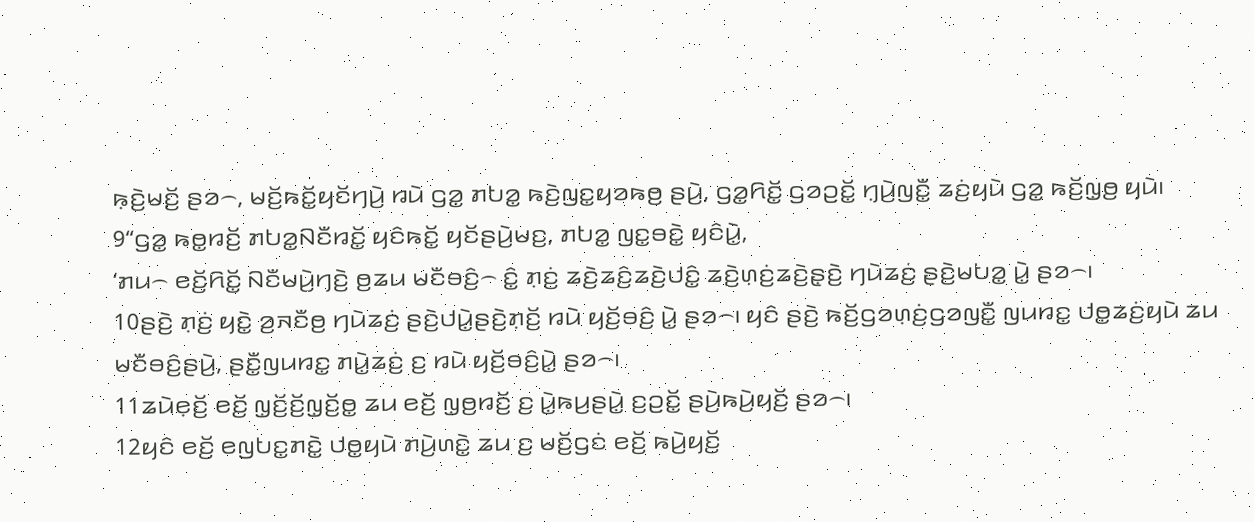ꤒ꤫ꤢꤧ꤬ꤗꤢꤩ꤬ ꤔꤤ꤮, ꤗꤢꤩ꤬ꤒꤢꤩ꤭ꤟꤢꤩꤚꤣꤧ꤬ ꤙꤣꤧ ꤞꤤ꤭ ꤊꤝꤤ꤭ ꤒꤢꤧ꤬ꤜꤢ꤭ꤟꤤꤒꤥ꤬ ꤔꤣꤧ꤬, ꤞꤤ꤭ꤖꤢꤩ꤭ ꤞꤤꤑꤢꤩ꤭ ꤚ꤫ꤣꤧ꤬ꤜꤢꤪ꤭ ꤘꤢꤦ꤬ꤟꤣꤧ ꤞꤤ꤭ ꤒꤢꤩ꤬ꤜ꤫ꤥ꤬ ꤟꤣꤧ꤯
9“ꤞꤤ꤭ ꤒꤥ꤭ꤙꤢꤩ꤬ ꤊꤝꤤ꤭ꤡꤢꤪꤙꤢꤩ꤭ ꤟꤢꤨꤒꤢꤩ꤭ ꤟꤢꤩꤔꤣꤧ꤬ꤗꤢ꤬, ꤊꤝꤤ꤭ ꤜꤢ꤭ꤋꤢꤧ꤭ ꤟꤢꤨꤣꤧ꤭,
‘ꤊꤣ꤮ ꤕꤢꤩ꤬ꤖꤢꤩ꤭ ꤡꤢꤪꤗꤣꤧ꤬ꤚꤢꤧ꤬ ꤥ꤬ꤘꤣ ꤗꤢꤪꤋꤢꤨ꤬꤮ ꤢꤨ꤭ ꤊ꤫ꤢꤦ꤬ ꤘꤢꤧ꤬ꤘꤢꤨ꤬ꤘꤢꤧ꤬ꤓꤢꤨ꤭ ꤘꤢꤧ꤬ꤛ꤫ꤢꤦ꤬ꤘꤢꤧ꤬ꤔ꤫ꤢꤧ꤬ ꤚꤣꤧꤘꤢꤦ꤬ ꤔꤢꤧ꤬ꤗꤝꤤ꤭ ꤣꤧ꤭ ꤔꤤ꤮꤯
10ꤔꤢꤧ꤬ ꤊ꤫ꤢꤦ꤬ ꤟꤢꤧ꤭ ꤤ꤬ꤏꤢꤪꤥ꤬ ꤚꤣꤧꤘꤢꤦ꤬ ꤔꤢꤧ꤬ꤓꤣꤧ꤭ꤔꤢꤧ꤬ꤊ꤫ꤢꤩ꤬ ꤙꤣꤧ ꤟꤢꤩ꤬ꤋꤢꤨ꤬ ꤣꤧ꤭ ꤔꤤ꤮꤯ ꤟꤢꤨ ꤔꤢꤧ꤬ ꤒꤢꤩ꤬ꤞꤤꤛ꤫ꤢꤦ꤬ꤞꤤꤜꤢꤪ꤭ ꤜꤣꤙꤢ꤭ ꤓꤥ꤭ꤘꤢꤦ꤬ꤟꤣꤧ ꤘꤣ ꤗꤢꤪꤋꤢꤨ꤬ꤔꤣꤧ꤬, ꤔꤢꤪ꤭ꤜꤣꤙꤢ꤭ ꤊꤣꤧ꤭ꤘꤢꤦ꤬ ꤢ꤬ ꤙꤣꤧ ꤟꤢꤩ꤬ꤋꤢꤨ꤬ꤣꤧ꤭ ꤔꤤ꤮꤯
11ꤘꤣꤧꤕ꤫ꤢꤩ꤬ ꤕꤢꤩ꤬ ꤜ꤫ꤢꤩ꤬ꤢꤩ꤬ꤜ꤫ꤢꤩ꤬ꤥ꤭ ꤘꤣ ꤕꤢꤩ꤬ ꤜ꤫ꤥ꤬ꤙꤢꤩ꤬ ꤢ꤬ ꤣꤧ꤭ꤒꤣ꤬ꤔꤣꤧ꤭ ꤢ꤬ꤑꤢꤩ꤭ ꤔꤣꤧ꤬ꤒꤣꤧ꤬ꤟꤢꤩ꤬ ꤔꤤ꤮꤯
12ꤟꤢꤨ ꤕꤢꤩ꤬ ꤕꤜꤝꤢ꤭ꤊꤢꤧ꤭ ꤓꤥ꤭ꤟꤣꤧ ꤊꤣꤧ꤬ꤛꤢꤧ꤭ ꤘꤣ ꤢ꤬ ꤗꤢꤩ꤬ꤞꤢꤦ ꤕꤢꤩ꤬ ꤒꤣꤧ꤬ꤟꤢꤩ꤬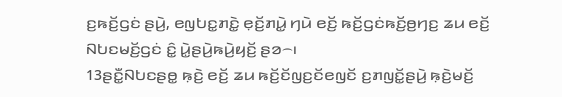ꤢ꤬ꤒꤢꤩ꤬ꤞꤢꤦ ꤔꤣꤧ꤬, ꤕꤜꤝꤢ꤭ꤊꤢꤧ꤭ ꤕ꤫ꤢꤩ꤬ꤊꤣꤧ꤭ ꤚꤣꤧ ꤕꤢꤩ꤬ ꤒꤢꤩ꤬ꤞꤢꤦꤒꤢꤩ꤬ꤥ꤬ꤚꤢ꤬ ꤘꤣ ꤕꤢꤩ꤬ ꤡꤝꤢꤗꤢꤩ꤬ꤞꤢꤦ ꤢꤨ꤭ ꤣꤧ꤭ꤔꤣꤧ꤬ꤒꤣꤧ꤬ꤟꤢꤩ꤬ ꤔꤤ꤮꤯
13ꤔꤢꤪ꤭ꤡꤝꤢꤔꤥ꤭ ꤒ꤫ꤢꤧ꤬ ꤕꤢꤩ꤬ ꤘꤣ ꤒꤢꤩ꤬ꤢꤩꤜꤢ꤬ꤢꤩꤕꤜꤢꤩ ꤢ꤬ꤊꤜꤢꤩ꤭ꤔꤣꤧ꤬ ꤒ꤫ꤢꤧ꤬ꤗꤢꤩ꤬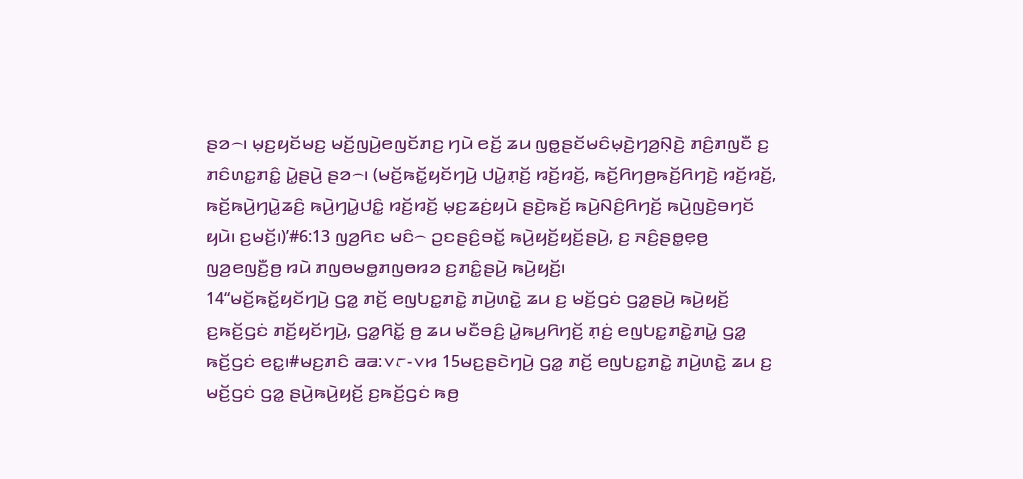ꤔꤤ꤮꤯ ꤗ꤫ꤢ꤬ꤟꤢꤩꤗꤢ꤬ ꤗꤢꤩ꤬ꤜꤣꤧ꤬ꤕꤜꤢꤩꤊꤢ꤬ ꤚꤣꤧ ꤕꤢꤩ꤬ ꤘꤣ ꤜꤥ꤭ꤔꤢꤩꤗꤢꤨꤗ꤫ꤢꤧ꤬ꤚꤤ꤬ꤡ꤫ꤢꤧ꤬ ꤊꤢꤨ꤬ꤊꤜꤢꤪ ꤢ꤬ ꤊꤢꤨꤛꤢ꤭ꤊꤢꤨ꤭ ꤣꤧ꤭ꤔꤣꤧ꤬ ꤔꤤ꤮꤯ (ꤗꤢꤩ꤬ꤒꤢꤩ꤭ꤟꤢꤩꤚꤣꤧ꤬ ꤓꤣꤧ꤭ꤊ꤫ꤢꤩ꤬ ꤙꤢꤩ꤬ꤙꤢꤩ꤬, ꤒꤢꤩ꤬ꤖꤚꤥ꤬ꤒꤢꤩ꤬ꤖꤚꤢꤧ꤬ ꤙꤢꤩ꤬ꤙꤢꤩ꤬, ꤒꤢꤩ꤬ꤒꤣꤧ꤬ꤚꤣꤧ꤭ꤘꤢꤨ꤬ ꤒꤣꤧ꤬ꤚꤣꤧ꤭ꤓꤢꤨ꤭ ꤙꤢꤩ꤬ꤙꤢꤩ꤬ ꤗ꤫ꤢ꤬ꤘꤢꤦ꤬ꤟꤣꤧ ꤔꤢꤧ꤬ꤒꤢꤩ꤬ ꤒꤣꤧ꤬ꤡꤢꤨ꤬ꤖꤚꤢꤩ꤬ ꤒꤣꤧ꤬ꤜꤢꤧ꤬ꤋꤚꤢꤩ ꤟꤣꤧ꤯ ꤢ꤬ꤗꤢꤩ꤬꤯)’#6:13 ꤜꤤ꤬ꤖꤢ ꤗꤢꤨ꤮ ꤑꤢꤔꤢꤨ꤬ꤋꤢꤩ꤭ ꤒꤣꤧ꤬ꤟꤢꤩ꤬ꤟꤢꤩ꤬ꤔꤣꤧ꤬, ꤢ꤬ ꤏꤢꤨ꤬ꤔꤥ꤭ꤕ꤫ꤥ꤬ ꤜꤤ꤬ꤕꤜꤢꤪ꤬ꤥ꤬ ꤙꤣꤧ ꤊꤜꤥꤗꤥ꤭ꤊꤜꤥꤙꤤ ꤢ꤬ꤊꤢꤨ꤭ꤔꤣꤧ꤬ ꤒꤣꤧ꤬ꤟꤢꤩ꤬꤯
14“ꤗꤢꤩ꤬ꤒꤢꤩ꤭ꤟꤢꤩꤚꤣꤧ꤬ ꤞꤤ꤭ ꤊꤢꤩ꤬ ꤕꤜꤝꤢ꤭ꤊꤢꤧ꤭ ꤊꤣꤧ꤬ꤛꤢꤧ꤭ ꤘꤣ ꤢ꤬ ꤗꤢꤩ꤬ꤞꤢꤦ ꤞꤤ꤭ꤔꤣꤧ꤬ ꤒꤣꤧ꤬ꤟꤢꤩ꤬ ꤢ꤬ꤒꤢꤩ꤬ꤞꤢꤦ ꤊꤢꤩ꤬ꤟꤢꤩꤚꤣꤧ꤬, ꤞꤤ꤭ꤖꤢꤩ꤭ ꤥ꤬ ꤘꤣ ꤗꤢꤪꤋꤢꤨ꤬ ꤣꤧ꤭ꤒꤣ꤬ꤖꤚꤢꤩ꤬ ꤊ꤫ꤢꤦ꤬ ꤕꤜꤝꤢ꤭ꤊꤢꤧ꤭ꤊꤣꤧ꤭ ꤞꤤ꤭ ꤒꤢꤩ꤬ꤞꤢꤦ ꤕꤢ꤭꤯#ꤗꤢ꤬ꤊꤢꤨ ꤁꤁:꤂꤅-꤂꤆ 15ꤗꤢ꤬ꤔꤢꤧꤚꤣꤧ꤬ ꤞꤤ꤭ ꤊꤢꤩ꤬ ꤕꤜꤝꤢ꤭ꤊꤢꤧ꤭ ꤊꤣꤧ꤬ꤛꤢꤧ꤭ ꤘꤣ ꤢ꤬ ꤗꤢꤩ꤬ꤞꤢꤦ ꤞꤤ꤭ ꤔꤣꤧ꤬ꤒꤣꤧ꤬ꤟꤢꤩ꤬ ꤢ꤬ꤒꤢꤩ꤬ꤞꤢꤦ ꤒꤥ꤬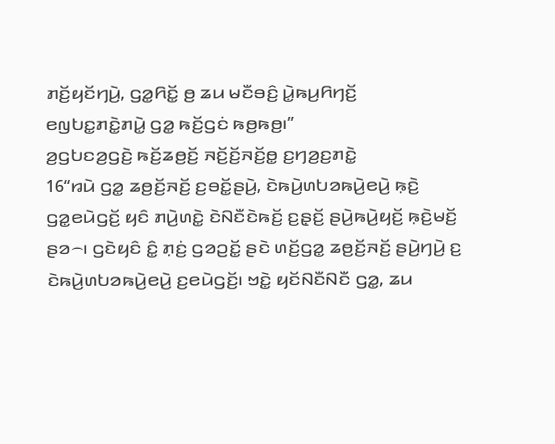ꤊꤢꤩ꤬ꤟꤢꤩꤚꤣꤧ꤬, ꤞꤤ꤭ꤖꤢꤩ꤭ ꤥ꤬ ꤘꤣ ꤗꤢꤪꤋꤢꤨ꤬ ꤣꤧ꤭ꤒꤣ꤬ꤖꤚꤢꤩ꤬ ꤕꤜꤝꤢ꤭ꤊꤢꤧ꤭ꤊꤣꤧ꤭ ꤞꤤ꤭ ꤒꤢꤩ꤬ꤞꤢꤦ ꤒꤥ꤬ꤒꤥ꤬꤯”
ꤤ꤬ꤞꤝꤢꤤ꤬ꤞꤢꤧ꤬ ꤒꤢꤩ꤬ꤘꤥ꤬ꤢꤩ꤬ ꤏꤢꤩ꤬ꤢꤩ꤬ꤏꤢꤩ꤬ꤥ꤭ ꤢ꤬ꤚꤤ꤬ꤢ꤬ꤊꤢꤧ꤭
16“ꤙꤣꤧ ꤞꤤ꤭ ꤘꤥ꤬ꤢꤩ꤬ꤏꤢꤩ꤬ ꤢ꤬ꤋꤢꤩ꤭ꤔꤣꤧ꤬, ꤢꤧꤒꤣꤧ꤬ꤛꤝꤤꤒꤣꤧ꤬ꤕꤣꤧ꤬ ꤒ꤫ꤢꤧ꤬ ꤞꤤ꤭ꤕꤣꤧꤞꤢꤩ꤬ ꤟꤢꤨ ꤊꤣꤧ꤬ꤛꤢꤧ꤭ ꤢꤧꤡꤢꤪꤢꤧꤒꤢꤩ꤬ ꤢ꤬ꤔ꤫ꤢꤩ꤬ ꤔꤣꤧ꤬ꤒꤣꤧ꤬ꤟꤢꤩ꤬ ꤒ꤫ꤢꤧ꤬ꤗꤢꤩ꤬ ꤔꤤ꤮꤯ ꤞꤢꤧꤟꤢꤨ ꤢꤨ꤭ ꤊ꤫ꤢꤦ꤬ ꤞꤤꤑꤢꤩ꤭ ꤔꤢꤧ ꤛꤢꤩ꤬ꤞꤤ꤭ ꤘꤥ꤬ꤢꤩ꤬ꤏꤢꤩ꤬ ꤔꤣꤧ꤬ꤚꤣꤧ꤬ ꤢ꤬ ꤢꤧꤒꤣꤧ꤬ꤛꤝꤤꤒꤣꤧ꤬ꤕꤣꤧ꤬ ꤢ꤬ꤕꤣꤧꤞꤢꤩ꤬꤯ ꤠꤢꤧ꤭ ꤟꤢꤩꤡꤢꤪꤡꤢꤪ ꤞꤤ꤭, ꤘꤣ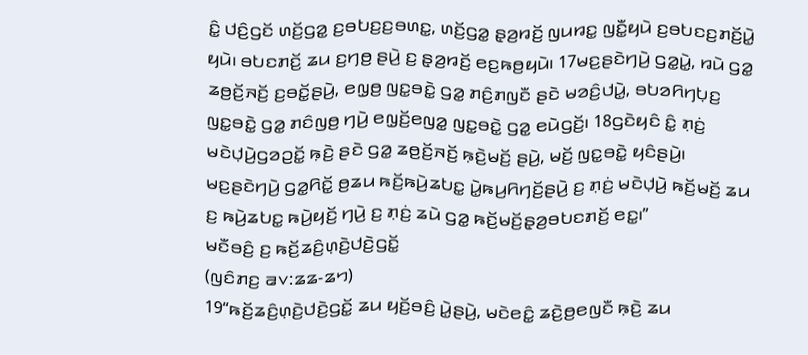ꤢꤨ꤭ ꤓꤢꤨ꤬ꤞꤢꤩ ꤛꤢꤩ꤬ꤞꤤ꤭ ꤢ꤬ꤋꤝꤢ꤬ꤢ꤬ꤋꤛꤢ꤭, ꤛꤢꤩ꤬ꤞꤤ꤭ ꤔ꤫ꤤ꤬ꤙꤢꤩ꤬ ꤜꤣꤙꤢ꤭ ꤜꤢꤪ꤭ꤟꤣꤧ ꤢ꤬ꤋꤝꤢꤢ꤬ꤊꤢꤩ꤬ꤣꤧ꤭ ꤟꤣꤧ꤯ ꤋꤝꤢꤊꤢꤩ꤬ ꤘꤣ ꤢ꤬ꤚꤥ꤬ ꤔꤣꤧ꤬ ꤢ꤬ ꤔ꤫ꤤ꤬ꤙꤢꤩ꤬ ꤕꤢ꤬ꤒꤥ꤬ꤟꤣꤧ꤯ 17ꤗꤢ꤬ꤔꤢꤧꤚꤣꤧ꤬ ꤞꤤ꤭ꤣꤧ꤭, ꤙꤣꤧ ꤞꤤ꤭ ꤘꤥ꤬ꤢꤩ꤬ꤏꤢꤩ꤬ ꤢ꤬ꤋꤢꤩ꤭ꤔꤣꤧ꤬, ꤕꤜ꤫ꤥ꤬ ꤜꤢ꤭ꤋꤢꤧ꤭ ꤞꤤ꤭ ꤊꤢꤨ꤬ꤊꤜꤢꤪ ꤔꤢꤧ ꤗꤤꤢꤨ꤬ꤓꤣꤧ꤭, ꤋꤝꤤꤖꤚꤝ꤫ꤢ꤬ ꤜꤢ꤭ꤋꤢꤧ꤭ ꤞꤤ꤭ ꤊꤢꤨꤜꤥ꤬ ꤚꤣꤧ꤬ ꤕꤜ꤫ꤢꤩ꤬ꤕꤜꤤ꤭ ꤜꤢ꤭ꤋꤢꤧ꤭ ꤞꤤ꤭ ꤕꤣꤧꤞꤢꤩ꤬꤯ 18ꤞꤢꤧꤟꤢꤨ ꤢꤨ꤭ ꤊ꤫ꤢꤦ꤬ ꤗꤢꤧꤓ꤫ꤣꤧ꤬ꤞꤤꤑꤢꤩ꤭ ꤒ꤫ꤢꤧ꤬ ꤔꤢꤧ ꤞꤤ꤭ ꤘꤥ꤬ꤢꤩ꤬ꤏꤢꤩ꤬ ꤒ꤫ꤢꤧ꤬ꤗꤢꤩ꤬ ꤔꤣꤧ꤬, ꤗꤢꤩ꤬ ꤜꤢ꤭ꤋꤢꤧ꤭ ꤟꤢꤨꤔꤣꤧ꤬꤯ ꤗꤢ꤬ꤔꤢꤧꤚꤣꤧ꤬ ꤞꤤ꤭ꤖꤢꤩ꤭ ꤥ꤬ꤘꤣ ꤒꤢꤩ꤬ꤒꤣꤧ꤬ꤘꤝꤢ꤭ ꤣꤧ꤭ꤒꤣ꤬ꤖꤚꤢꤩ꤬ꤔꤣꤧ꤬ ꤢ꤬ ꤊ꤫ꤢꤦ꤬ ꤗꤢꤧꤓ꤫ꤣꤧ꤬ ꤒꤢꤩ꤬ꤗꤢꤩ꤬ ꤘꤣ ꤢ꤬ ꤒꤣꤧ꤬ꤘꤝꤢ꤭ ꤒꤣꤧ꤬ꤟꤢꤩ꤬ ꤚꤣꤧ꤬ ꤢ꤬ ꤊ꤫ꤢꤦ꤬ ꤘꤣꤧ ꤞꤤ꤭ ꤒꤢꤩ꤬ꤗꤢꤩ꤬ꤔ꤫ꤤ꤬ꤋꤝꤢꤊꤢꤩ꤬ ꤕꤢ꤭꤯”
ꤗꤢꤪꤋꤢꤨ꤬ ꤢ꤬ ꤒꤢꤩ꤬ꤘꤢꤨ꤬ꤛ꤫ꤢꤧ꤬ꤓꤢꤧ꤬ꤞꤢꤩ꤭
(ꤜꤢꤨꤊꤢ꤬ ꤁꤂:꤃꤃-꤃꤄)
19“ꤒꤢꤩ꤬ꤘꤢꤨ꤬ꤛ꤫ꤢꤧ꤬ꤓꤢꤧ꤬ꤞꤢꤩ꤭ ꤘꤣ ꤟꤢꤩ꤬ꤋꤢꤨ꤬ ꤣꤧ꤭ꤔꤣꤧ꤬, ꤗꤢꤧꤕꤢꤨ꤭ ꤘꤢꤧ꤬ꤥ꤬ꤕꤜꤢꤪ ꤒ꤫ꤢꤧ꤬ ꤘꤣ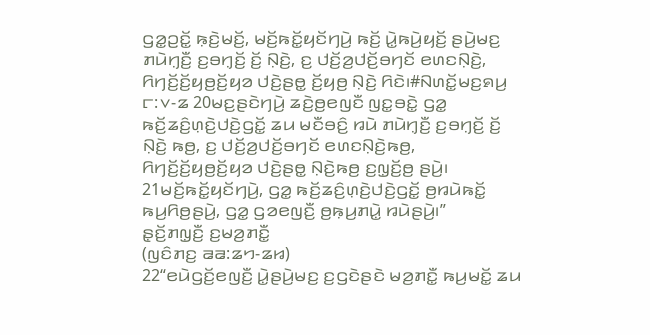ꤞꤤ꤭ꤑꤢꤩ꤭ ꤒ꤫ꤢꤧ꤬ꤗꤢꤩ꤬, ꤗꤢꤩ꤬ꤒꤢꤩ꤭ꤟꤢꤩꤚꤣꤧ꤬ ꤒꤢꤩ꤬ ꤣꤧ꤭ꤒꤣꤧ꤬ꤟꤢꤩ꤬ ꤔꤣꤧ꤬ꤗꤢ꤬ ꤊꤣꤧꤚ꤫ꤢꤪ꤬ ꤢ꤬ꤋꤚ꤫ꤢꤩ꤬ ꤢꤩ꤬ ꤡ꤫ꤢꤧ꤬, ꤢ꤬ ꤓꤢꤩ꤬ꤤ꤬ꤓꤢꤩ꤬ꤋꤚꤢꤩ ꤕꤛꤢꤡ꤫ꤢꤧ꤬, ꤖꤚꤢꤩ꤬ꤢꤩ꤬ꤟꤥ꤬ꤢꤩ꤬ꤟꤤ ꤓꤢꤧ꤬ꤔꤥ꤭ ꤢꤩ꤬ꤟꤥ꤬ ꤡ꤫ꤢꤧ꤬ ꤖꤢꤧ꤯#ꤡꤛꤢꤩ꤭ꤗꤢ꤬ꤎꤣ꤬ ꤅:꤂-꤃ 20ꤗꤢ꤬ꤔꤢꤧꤚꤣꤧ꤬ ꤘꤢꤧ꤬ꤥ꤬ꤕꤜꤢꤪ ꤜꤢ꤭ꤋꤢꤧ꤭ ꤞꤤ꤭ ꤒꤢꤩ꤬ꤘꤢꤨ꤬ꤛ꤫ꤢꤧ꤬ꤓꤢꤧ꤬ꤞꤢꤩ꤭ ꤘꤣ ꤗꤢꤪꤋꤢꤨ꤬ ꤙꤣꤧ ꤊꤣꤧꤚ꤫ꤢꤪ꤬ ꤢ꤬ꤋꤚ꤫ꤢꤩ꤬ ꤢꤩ꤬ ꤡ꤫ꤢꤧ꤬ ꤒꤥ꤬, ꤢ꤬ ꤓꤢꤩ꤬ꤤ꤬ꤓꤢꤩ꤬ꤋꤚꤢꤩ ꤕꤛꤢꤡ꤫ꤢꤧ꤬ꤒꤥ꤬, ꤖꤚꤢꤩ꤬ꤢꤩ꤬ꤟꤥ꤬ꤢꤩ꤬ꤟꤤ ꤓꤢꤧ꤬ꤔꤥ꤭ ꤡ꤫ꤢꤧ꤬ꤒꤥ꤬ ꤢ꤬ꤜ꤫ꤢꤩ꤬ꤥ꤬ ꤔꤣꤧ꤬꤯ 21ꤗꤢꤩ꤬ꤒꤢꤩ꤭ꤟꤢꤩꤚꤣꤧ꤬, ꤞꤤ꤭ ꤒꤢꤩ꤬ꤘꤢꤨ꤬ꤛ꤫ꤢꤧ꤬ꤓꤢꤧ꤬ꤞꤢꤩ꤭ ꤥ꤬ꤙꤣꤧꤒꤢꤩ꤭ ꤒꤣ꤬ꤖꤥ꤬ꤔꤣꤧ꤬, ꤞꤤ꤭ ꤞꤤꤕꤜꤢꤪ꤬ ꤥ꤬ꤒ꤫ꤣ꤬ꤊꤣꤧ꤭ ꤙꤣꤧꤔꤣꤧ꤬꤯”
ꤔ꤫ꤢꤩ꤬ꤊꤜ꤫ꤢꤪ꤬ ꤢ꤬ꤗꤤ꤬ꤊꤢꤪ꤭
(ꤜꤢꤨꤊꤢ꤬ ꤁꤁:꤃꤄-꤃꤆)
22“ꤕꤣꤧꤞꤢꤩ꤬ꤕꤜꤢꤪ꤬ ꤣꤧ꤭ꤔꤣꤧ꤬ꤗꤢ꤬ ꤢ꤬ꤞꤢꤧꤔꤢꤧ ꤗꤤ꤬ꤊꤢꤪ꤭ ꤒꤣ꤬ꤗꤢꤩ꤭ ꤘꤣ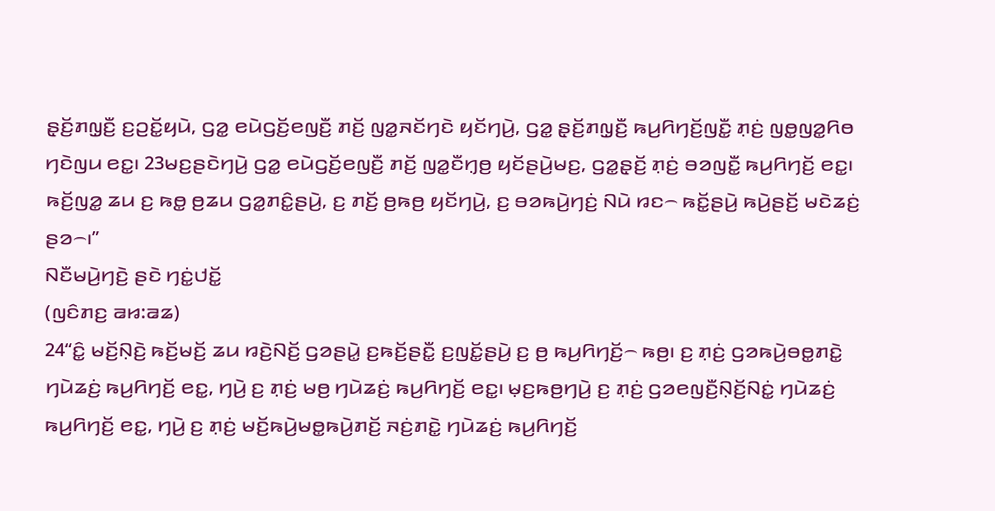ꤔ꤫ꤢꤩ꤬ꤊꤜ꤫ꤢꤪ꤬ ꤢ꤬ꤑꤢꤩ꤭ꤟꤣꤧ, ꤞꤤ꤭ ꤕꤣꤧꤞꤢꤩ꤬ꤕꤜꤢꤪ꤬ ꤊꤢꤩ꤬ ꤜꤤ꤭ꤏꤢꤩꤚꤢꤧ ꤟꤢꤩꤚꤣꤧ꤬, ꤞꤤ꤭ ꤔ꤫ꤢꤩ꤬ꤊꤜ꤫ꤢꤪ꤬ ꤒꤣ꤬ꤖꤚꤢꤩ꤬ꤜꤢꤪ꤭ ꤊ꤫ꤢꤦ꤬ ꤜꤥ꤭ꤜꤤ꤭ꤖꤥ ꤚꤢꤧꤜꤣ ꤕꤢ꤭꤯ 23ꤗꤢ꤬ꤔꤢꤧꤚꤣꤧ꤬ ꤞꤤ꤭ ꤕꤣꤧꤞꤢꤩ꤬ꤕꤜꤢꤪ꤬ ꤊꤢꤩ꤬ ꤜꤤ꤭ꤢꤪꤚ꤫ꤥ꤬ ꤟꤢꤩꤔꤣꤧ꤬ꤗꤢ꤬, ꤞꤤ꤭ꤔ꤫ꤢꤩ꤬ ꤊ꤫ꤢꤦ꤬ ꤋꤤꤜꤢꤪ꤭ ꤒꤣ꤬ꤖꤚꤢꤩ꤬ ꤕꤢ꤭꤯ ꤒꤢꤩ꤬ꤜꤤ꤭ ꤘꤣ ꤢ꤬ ꤒꤥ꤭ ꤥ꤬ꤘꤣ ꤞꤤ꤭ꤊꤢꤨ꤭ꤔꤣꤧ꤬, ꤢ꤬ ꤊꤢꤩ꤬ ꤥ꤬ꤒꤥ꤬ ꤟꤢꤩꤚꤣꤧ꤬, ꤢ꤬ ꤋꤤꤒꤣꤧ꤬ꤚꤢꤦ꤬ ꤡꤣꤧ ꤙꤢ꤮ ꤒꤢꤩ꤭ꤔꤣꤧ꤬ ꤒꤣꤧ꤬ꤔꤢꤩ꤬ ꤗꤢꤧꤘꤢꤦ꤬ ꤔꤤ꤮꤯”
ꤡꤢꤪꤗꤣꤧ꤬ꤚꤢꤧ꤬ ꤔꤢꤧ ꤚꤢꤦ꤭ꤓꤢꤩ꤭
(ꤜꤢꤨꤊꤢ꤬ ꤁꤆:꤁꤃)
24“ꤢꤨ꤭ ꤗꤢꤩ꤬ꤡ꤫ꤢꤧ꤬ ꤒꤢꤩ꤬ꤗꤢꤩ꤬ ꤘꤣ ꤙꤢꤧ꤬ꤡꤢꤩ꤬ ꤞꤤꤔꤣꤧ꤭ ꤢ꤬ꤒꤢꤩ꤬ꤔꤢꤪ꤭ ꤢ꤬ꤜꤢꤩ꤭ꤔꤣꤧ꤬ ꤢ꤬ ꤥ꤬ ꤒꤣ꤬ꤖꤚꤢꤩ꤬꤮ ꤒꤥ꤬꤯ ꤢ꤬ ꤊ꤫ꤢꤦ꤬ ꤞꤤꤒꤣꤧ꤬ꤋꤥ꤭ꤊꤢꤧ꤭ ꤚꤣꤧꤘꤢꤦ꤬ ꤒꤣ꤬ꤖꤚꤢꤩ꤬ ꤕꤢ꤭, ꤚꤣꤧ꤬ ꤢ꤬ ꤊ꤫ꤢꤦ꤬ ꤗꤥ꤬ ꤚꤣꤧꤘꤢꤦ꤬ ꤒꤣ꤬ꤖꤚꤢꤩ꤬ ꤕꤢ꤭꤯ ꤗ꤫ꤢ꤬ꤒꤥ꤬ꤚꤣꤧ꤬ ꤢ꤬ ꤊ꤫ꤢꤦ꤬ ꤞꤤꤕꤜꤢꤪ꤬ꤡ꤫ꤢꤩ꤬ꤡꤢꤦ꤭ ꤚꤣꤧꤘꤢꤦ꤬ ꤒꤣ꤬ꤖꤚꤢꤩ꤬ ꤕꤢ꤭, ꤚꤣꤧ꤬ ꤢ꤬ ꤊ꤫ꤢꤦ꤬ ꤗꤢꤩ꤬ꤒꤣꤧ꤬ꤗꤥ꤭ꤒꤣꤧ꤬ꤊꤢꤩ꤬ ꤏꤢꤦ꤬ꤊꤢꤧ꤭ ꤚꤣꤧꤘꤢꤦ꤬ ꤒꤣ꤬ꤖꤚꤢꤩ꤬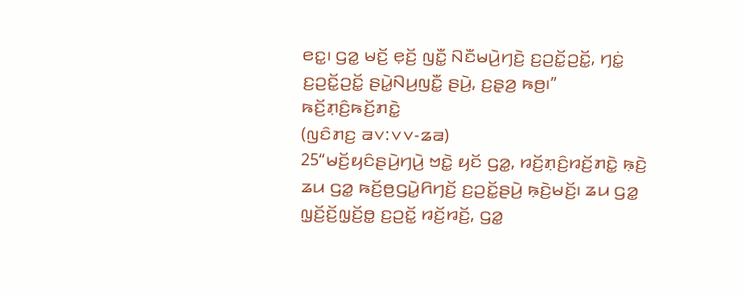ꤕꤢ꤭꤯ ꤞꤤ꤭ ꤗꤢꤩ꤬ ꤕ꤫ꤢꤩ꤬ ꤜꤢꤪ꤭ ꤡꤢꤪꤗꤣꤧ꤬ꤚꤢꤧ꤬ ꤢ꤬ꤑꤢꤩ꤭ꤑꤢꤩ꤭, ꤚꤢꤦ꤭ ꤢ꤬ꤑꤢꤩ꤭ꤑꤢꤩ꤭ ꤔꤣꤧ꤭ꤡꤣ꤬ꤜꤢꤪ꤭ ꤔꤣꤧ꤬, ꤢ꤬ꤔ꤫ꤤ꤬ ꤒꤥ꤬꤯”
ꤒꤢꤩ꤬ꤊ꤫ꤢꤨ꤬ꤒꤢꤩ꤬ꤊꤢꤧ꤭
(ꤜꤢꤨꤊꤢ꤬ ꤁꤂:꤂꤂-꤃꤁)
25“ꤗꤢꤩ꤬ꤟꤢꤨꤔꤣꤧ꤬ꤚꤣꤧ꤬ ꤠꤢꤧ꤭ ꤟꤢꤩ ꤞꤤ꤭, ꤙꤢꤩ꤬ꤊ꤫ꤢꤨ꤬ꤙꤢꤩ꤬ꤊꤢꤧ꤭ ꤒ꤫ꤢꤧ꤬ ꤘꤣ ꤞꤤ꤭ ꤒꤢꤩ꤬ꤥ꤬ꤞꤣꤧ꤭ꤖꤚꤢꤩ꤬ ꤢ꤬ꤑꤢꤩ꤭ꤔꤣꤧ꤬ ꤒ꤫ꤢꤧ꤬ꤗꤢꤩ꤬꤯ ꤘꤣ ꤞꤤ꤭ ꤜ꤫ꤢꤩ꤬ꤢꤩ꤬ꤜ꤫ꤢꤩ꤬ꤥ꤭ ꤢ꤬ꤑꤢꤩ꤭ ꤙꤢꤩ꤬ꤙꤢꤩ꤬, ꤞꤤ꤭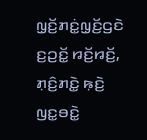ꤜ꤫ꤢꤩ꤬ꤊꤢꤦ꤭ꤜ꤫ꤢꤩ꤬ꤞꤢꤧ ꤢ꤬ꤑꤢꤩ꤭ ꤙꤢꤩ꤬ꤙꤢꤩ꤬, ꤊ꤫ꤢꤨ꤬ꤊꤢꤧ꤭ ꤒ꤫ꤢꤧ꤬ ꤜꤢ꤭ꤋꤢꤧ꤭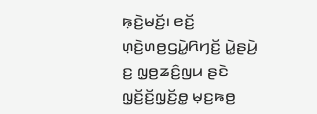ꤒ꤫ꤢꤧ꤬ꤗꤢꤩ꤬꤯ ꤕꤢꤩ꤬ ꤛ꤫ꤢꤧ꤬ꤛꤥ꤬ꤞꤣꤧ꤭ꤖꤚꤢꤩ꤬ ꤣꤧ꤭ꤔꤣꤧ꤬ ꤢ꤬ ꤜ꤫ꤥ꤬ꤘꤢꤨ꤬ꤜꤣ ꤔꤢꤧ ꤜ꤫ꤢꤩ꤬ꤢꤩ꤬ꤜ꤫ꤢꤩ꤬ꤥ꤭ ꤗ꤫ꤢ꤬ꤒꤥ꤬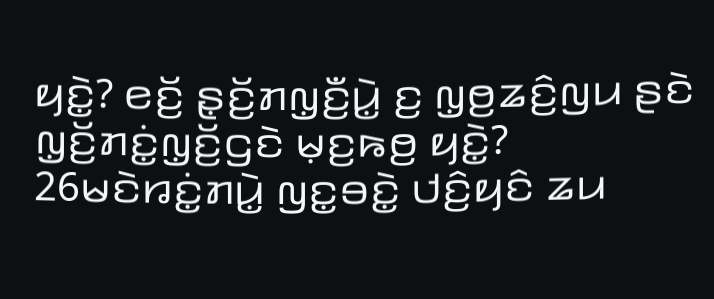ꤟꤢꤧ꤭? ꤕꤢꤩ꤬ ꤔ꤫ꤢꤩ꤬ꤊꤜ꤫ꤢꤪ꤬ꤣꤧ꤭ ꤢ꤬ ꤜ꤫ꤥ꤬ꤘꤢꤨ꤬ꤜꤣ ꤔꤢꤧ ꤜ꤫ꤢꤩ꤬ꤊꤢꤦ꤭ꤜ꤫ꤢꤩ꤬ꤞꤢꤧ ꤗ꤫ꤢ꤬ꤒꤥ꤬ ꤟꤢꤧ꤭? 26ꤗꤢꤧꤙꤢꤦ꤭ꤊꤣꤧ꤭ ꤜꤢ꤭ꤋꤢꤧ꤭ ꤓꤢꤨ꤬ꤟꤢꤨ ꤘꤣ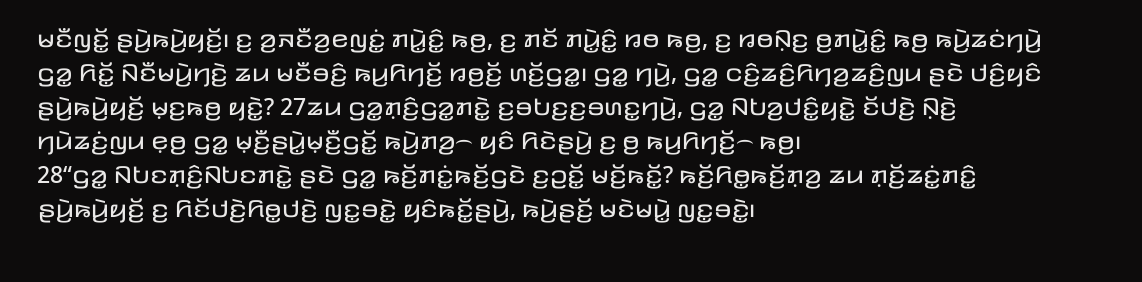ꤗꤢꤪꤜꤢꤩ꤭ ꤔꤣꤧ꤬ꤒꤣꤧ꤬ꤟꤢꤩ꤬꤯ ꤢ꤬ ꤤ꤬ꤏꤢꤪꤤ꤬ꤕꤜꤢꤦ꤭ ꤊꤣꤧ꤭ꤢꤨ꤭ ꤒꤥ꤬, ꤢ꤬ ꤊꤢꤩ ꤊꤣꤧ꤭ꤢꤨ꤭ ꤙꤥ ꤒꤥ꤬, ꤢ꤬ ꤙꤥꤡ꤫ꤢ꤬ ꤥ꤬ꤊꤣꤧ꤭ꤢꤨ꤭ ꤒꤥ꤬ ꤒꤣꤧ꤬ꤘꤢꤦꤚꤣꤧ꤬ ꤞꤤ꤭ ꤖꤢꤩ꤭ ꤡꤢꤪꤗꤣꤧ꤬ꤚꤢꤧ꤬ ꤘꤣ ꤗꤢꤪꤋꤢꤨ꤬ ꤒꤣ꤬ꤖꤚꤢꤩ꤬ ꤙꤥ꤬ꤢꤩ꤬ ꤛꤢꤩ꤬ꤞꤤ꤭꤯ ꤞꤤ꤭ ꤚꤣꤧ꤬, ꤞꤤ꤭ ꤍꤢꤨ꤬ꤘꤢꤨ꤬ꤖꤚꤤ꤬ꤘꤢꤨ꤬ꤜꤣ ꤔꤢꤧ ꤓꤢꤨ꤬ꤟꤢꤨ ꤔꤣꤧ꤬ꤒꤣꤧ꤬ꤟꤢꤩ꤬ ꤗ꤫ꤢ꤬ꤒꤥ꤬ ꤟꤢꤧ꤭? 27ꤘꤣ ꤞꤤ꤭ꤊ꤫ꤢꤨ꤬ꤞꤤ꤭ꤊꤢꤧ꤭ ꤢ꤬ꤋꤝꤢ꤬ꤢ꤬ꤋꤛꤢ꤭ꤚꤣꤧ꤬, ꤞꤤ꤭ ꤡꤝꤤ꤬ꤓꤢꤨ꤭ꤟꤢꤧ꤭ ꤢꤩꤓꤢꤧ꤬ ꤡ꤫ꤢꤧ꤬ ꤚꤣꤧꤘꤢꤦ꤬ꤜꤣ ꤕ꤫ꤥ꤬ ꤞꤤ꤭ ꤗ꤫ꤢꤪ꤬ꤔꤣꤧ꤭ꤗ꤫ꤢꤪ꤬ꤞꤢꤩ꤭ ꤒꤣꤧ꤬ꤊꤤ꤬꤮ ꤟꤢꤨ ꤖꤢꤧꤔꤣꤧ꤬ ꤢ꤬ ꤥ꤬ ꤒꤣ꤬ꤖꤚꤢꤩ꤬꤮ ꤒꤥ꤬꤯
28“ꤞꤤ꤭ ꤡꤝꤢꤊ꤫ꤢꤨ꤬ꤡꤝꤢꤊꤢꤧ꤭ ꤔꤢꤧ ꤞꤤ꤭ ꤒꤢꤩ꤬ꤊꤢꤦ꤭ꤒꤢꤩ꤬ꤞꤢꤧ ꤢ꤬ꤑꤢꤩ꤭ ꤗꤢꤩ꤬ꤒꤢꤩ꤭? ꤒꤢꤩ꤬ꤖꤥ꤭ꤒꤢꤩ꤬ꤊ꤫ꤤ꤬ ꤘꤣ ꤊ꤫ꤢꤩ꤬ꤘꤢꤦ꤭ꤊꤢꤨ꤭ ꤔꤣꤧ꤬ꤒꤣꤧ꤬ꤟꤢꤩ꤬ ꤢ꤬ ꤖꤢꤩꤓꤢꤧ꤬ꤖꤥ꤭ꤓꤢꤧ꤬ ꤜꤢ꤭ꤋꤢꤧ꤭ ꤟꤢꤨꤒꤢꤩ꤭ꤔꤣꤧ꤬, ꤒꤣꤧ꤬ꤔꤢꤩ꤬ ꤗꤢꤧꤗꤣꤧ꤭ ꤜꤢ꤭ꤋꤢꤧ꤭꤯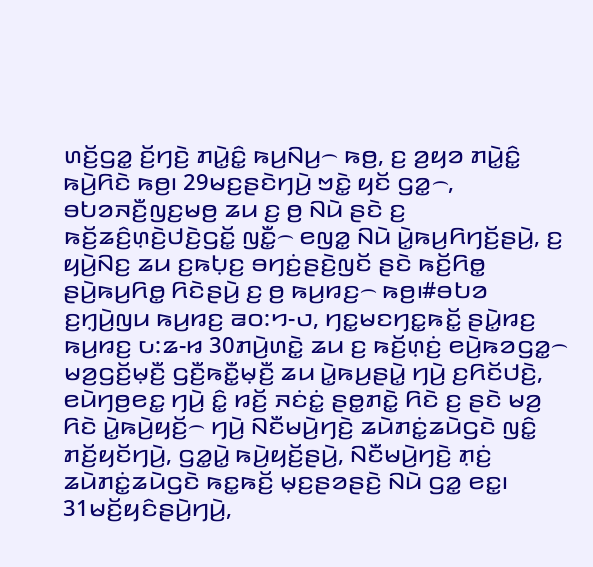ꤛꤢꤩ꤬ꤞꤤ꤭ ꤢꤩ꤬ꤚꤢꤧ꤬ ꤊꤣꤧ꤭ꤢꤨ꤭ ꤒꤣ꤬ꤡꤣ꤬꤮ ꤒꤥ꤬, ꤢ꤬ ꤤ꤬ꤟꤤ ꤊꤣꤧ꤭ꤢꤨ꤭ ꤒꤣꤧ꤬ꤖꤢꤧ ꤒꤥ꤬꤯ 29ꤗꤢ꤬ꤔꤢꤧꤚꤣꤧ꤬ ꤠꤢꤧ꤭ ꤟꤢꤩ ꤞꤤ꤭꤮, ꤋꤝꤤꤏꤢꤪ꤬ꤜꤢ꤬ꤗꤥ꤬ ꤘꤣ ꤢ꤬ ꤥ꤬ ꤡꤣꤧ ꤔꤢꤧ ꤢ꤬ ꤒꤢꤩ꤬ꤘꤢꤨ꤬ꤛ꤫ꤢꤧ꤬ꤓꤢꤧ꤬ꤞꤢꤩ꤭ ꤜꤢꤪ꤭꤮ ꤕꤜꤤ꤭ ꤡꤣꤧ ꤣꤧ꤭ꤒꤣ꤬ꤖꤚꤢꤩ꤬ꤔꤣꤧ꤬, ꤢ꤬ ꤟꤣꤧ꤬ꤡꤢ꤬ ꤘꤣ ꤢ꤬ꤒꤝ꤫ꤢ꤬ ꤋꤚꤢꤦ꤬ꤔꤢꤧ꤬ꤜꤢꤩ ꤔꤢꤧ ꤒꤢꤩ꤬ꤖꤥ꤭ ꤔꤣꤧ꤬ꤒꤣ꤬ꤖꤥ꤭ ꤖꤢꤧꤔꤣꤧ꤬ ꤢ꤬ ꤥ꤬ ꤒꤣ꤬ꤙꤢ꤬꤮ ꤒꤥ꤬꤯#ꤋꤝꤤ ꤢ꤬ꤚ꤫ꤣꤧ꤬ꤜꤣ ꤒꤣ꤬ꤙꤢ꤬ ꤁꤀:꤄-꤇, ꤚꤢ꤭ꤗꤢꤚꤢ꤭ꤒꤢꤩ꤭ ꤔꤣꤧ꤭ꤙꤢ꤬ ꤒꤣ꤬ꤙꤢ꤬ ꤉:꤃-꤆ 30ꤊꤣꤧ꤬ꤛꤢꤧ꤭ ꤘꤣ ꤢ꤬ ꤒꤢꤩ꤬ꤛ꤫ꤢꤦ꤬ ꤕꤣꤧ꤬ꤒꤤꤞꤤ꤭꤮ ꤗꤤ꤬ꤞꤢꤩ꤬ꤗ꤫ꤢꤪ꤬ ꤞꤢꤪ꤬ꤒꤢꤪ꤭ꤗ꤫ꤢꤪ꤬ ꤘꤣ ꤣꤧ꤭ꤒꤣ꤬ꤔꤣꤧ꤭ ꤚꤣꤧ꤬ ꤢ꤬ꤖꤢꤩꤓꤢꤧ꤬, ꤕꤣꤧꤚꤥ꤬ꤕꤢ꤭ ꤚꤣꤧ꤬ ꤢꤨ꤭ ꤙꤢꤩ꤬ ꤏꤢꤦꤢꤦ꤭ ꤔꤥ꤭ꤊꤢꤧ꤭ ꤖꤢꤧ ꤢ꤬ ꤔꤢꤧ ꤗꤤ꤬ ꤖꤢꤧ ꤣꤧ꤭ꤒꤣꤧ꤬ꤟꤢꤩ꤬꤮ ꤚꤣꤧ꤬ ꤡꤢꤪꤗꤣꤧ꤬ꤚꤢꤧ꤬ ꤘꤣꤧꤊꤢꤦ꤭ꤘꤣꤧꤞꤢꤧ ꤜꤢꤨ꤭ ꤊꤢꤩ꤬ꤟꤢꤩꤚꤣꤧ꤬, ꤞꤤ꤭ꤣꤧ꤭ ꤒꤣꤧ꤬ꤟꤢꤩ꤬ꤔꤣꤧ꤬, ꤡꤢꤪꤗꤣꤧ꤬ꤚꤢꤧ꤬ ꤊ꤫ꤢꤦ꤬ ꤘꤣꤧꤊꤢꤦ꤭ꤘꤣꤧꤞꤢꤧ ꤒꤢ꤭ꤒꤢꤩ꤬ ꤗ꤫ꤢ꤬ꤔꤤꤔꤢꤧ꤬ ꤡꤣꤧ ꤞꤤ꤭ ꤕꤢ꤭꤯ 31ꤗꤢꤩ꤬ꤟꤢꤨꤔꤣꤧ꤬ꤚꤣꤧ꤬,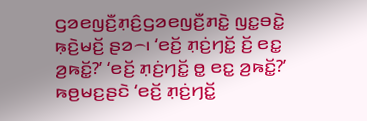ꤞꤤꤕꤜꤢꤪ꤬ꤊ꤫ꤢꤨ꤬ꤞꤤꤕꤜꤢꤪ꤬ꤊꤢꤧ꤭ ꤜꤢ꤭ꤋꤢꤧ꤭ ꤒ꤫ꤢꤧ꤬ꤗꤢꤩ꤬ ꤔꤤ꤮꤯ ‘ꤕꤢꤩ꤬ ꤊ꤫ꤢꤦ꤬ꤚꤢꤩ꤭ ꤢꤩ꤬ ꤕꤢ꤭ ꤤ꤬ꤒꤢꤩ꤭?’ ‘ꤕꤢꤩ꤬ ꤊ꤫ꤢꤦ꤬ꤚꤢꤩ꤭ ꤥ꤭ ꤕꤢ꤭ ꤤ꤬ꤒꤢꤩ꤭?’ ꤒꤥ꤬ꤗꤢ꤬ꤔꤢꤧ ‘ꤕꤢꤩ꤬ ꤊ꤫ꤢꤦ꤬ꤚꤢꤩ꤭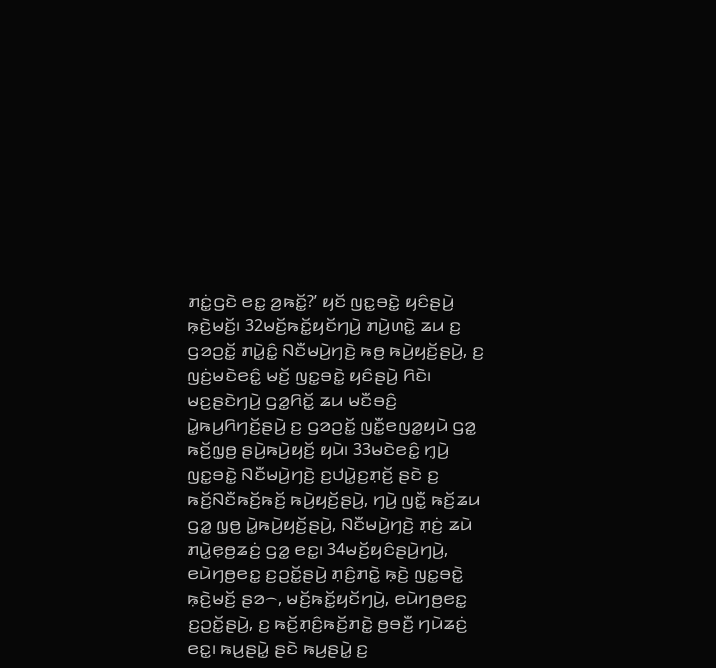ꤊꤢꤦ꤭ꤞꤢꤧ ꤕꤢ꤭ ꤤ꤬ꤒꤢꤩ꤭?’ ꤟꤢꤩ ꤜꤢ꤭ꤋꤢꤧ꤭ ꤟꤢꤨꤔꤣꤧ꤬ ꤒ꤫ꤢꤧ꤬ꤗꤢꤩ꤬꤯ 32ꤗꤢꤩ꤬ꤒꤢꤩ꤭ꤟꤢꤩꤚꤣꤧ꤬ ꤊꤣꤧ꤬ꤛꤢꤧ꤭ ꤘꤣ ꤢ꤬ ꤞꤤꤑꤢꤩ꤭ ꤊꤣꤧ꤭ꤢꤨ꤭ ꤡꤢꤪꤗꤣꤧ꤬ꤚꤢꤧ꤬ ꤒꤥ꤬ ꤒꤣꤧ꤬ꤟꤢꤩ꤬ꤔꤣꤧ꤬, ꤢ꤬ ꤜꤢꤦ꤬ꤗꤢꤧꤕꤢꤨ꤭ ꤗꤢꤩ꤬ ꤜꤢ꤭ꤋꤢꤧ꤭ ꤟꤢꤨꤔꤣꤧ꤬ ꤖꤢꤧ꤯ ꤗꤢ꤬ꤔꤢꤧꤚꤣꤧ꤬ ꤞꤤ꤭ꤖꤢꤩ꤭ ꤘꤣ ꤗꤢꤪꤋꤢꤨ꤬ ꤣꤧ꤭ꤒꤣ꤬ꤖꤚꤢꤩ꤬ꤔꤣꤧ꤬ ꤢ꤬ ꤞꤤꤑꤢꤩ꤭ ꤜꤢꤪ꤭ꤕꤜꤤ꤭ꤟꤣꤧ ꤞꤤ꤭ ꤒꤢꤩ꤬ꤜ꤫ꤥ꤬ ꤔꤣꤧ꤬ꤒꤣꤧ꤬ꤟꤢꤩ꤬ ꤟꤣꤧ꤯ 33ꤗꤢꤧꤕꤢꤨ꤭ ꤚ꤫ꤣꤧ꤬ ꤜꤢ꤭ꤋꤢꤧ꤭ ꤡꤢꤪꤗꤣꤧ꤬ꤚꤢꤧ꤬ ꤢ꤬ꤓꤣꤧ꤭ꤢ꤬ꤊ꤫ꤢꤩ꤬ ꤔꤢꤧ ꤢ꤬ ꤒꤢꤩ꤬ꤡꤢꤪꤒꤢꤩ꤬ꤒꤢꤩ꤬ ꤒꤣꤧ꤬ꤟꤢꤩ꤬ꤔꤣꤧ꤬, ꤚꤣꤧ꤬ ꤜꤢꤪ꤭ ꤒꤢꤩ꤬ꤘꤣ ꤞꤤ꤭ ꤜ꤫ꤥ꤬ ꤣꤧ꤭ꤒꤣꤧ꤬ꤟꤢꤩ꤬ꤔꤣꤧ꤬, ꤡꤢꤪꤗꤣꤧ꤬ꤚꤢꤧ꤬ ꤊ꤫ꤢꤦ꤬ ꤘꤣꤧ ꤊꤣꤧ꤭ꤕ꤫ꤥ꤬ꤘꤢꤦ꤬ ꤞꤤ꤭ ꤕꤢ꤭꤯ 34ꤗꤢꤩ꤬ꤟꤢꤨꤔꤣꤧ꤬ꤚꤣꤧ꤬, ꤕꤣꤧꤚꤥ꤬ꤕꤢ꤭ ꤢ꤬ꤑꤢꤩ꤭ꤔꤣꤧ꤬ ꤊ꤫ꤢꤨ꤬ꤊꤢꤧ꤭ ꤒ꤫ꤢꤧ꤬ ꤜꤢ꤭ꤋꤢꤧ꤭ ꤒ꤫ꤢꤧ꤬ꤗꤢꤩ꤬ ꤔꤤ꤮, ꤗꤢꤩ꤬ꤒꤢꤩ꤭ꤟꤢꤩꤚꤣꤧ꤬, ꤕꤣꤧꤚꤥ꤬ꤕꤢ꤭ ꤢ꤬ꤑꤢꤩ꤭ꤔꤣꤧ꤬, ꤢ꤬ ꤒꤢꤩ꤬ꤊ꤫ꤢꤨ꤬ꤒꤢꤩ꤬ꤊꤢꤧ꤭ ꤥ꤬ꤋꤢꤪ꤬ ꤚꤣꤧꤘꤢꤦ꤬ ꤕꤢ꤭꤯ ꤒꤣ꤬ꤔꤣꤧ꤭ ꤔꤢꤧ ꤒꤣ꤬ꤔꤣꤧ꤭ ꤢ꤬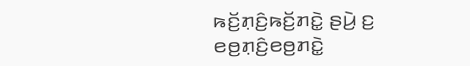ꤒꤢꤩ꤬ꤊ꤫ꤢꤨ꤬ꤒꤢꤩ꤬ꤊꤢꤧ꤭ ꤔꤣꤧ꤬ ꤢ꤬ ꤕꤥ꤬ꤊ꤫ꤢꤨ꤬ꤕꤥ꤬ꤊꤢꤧ꤭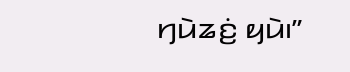ꤚꤣꤧꤘꤢꤦ꤬ ꤟꤣꤧ꤯”